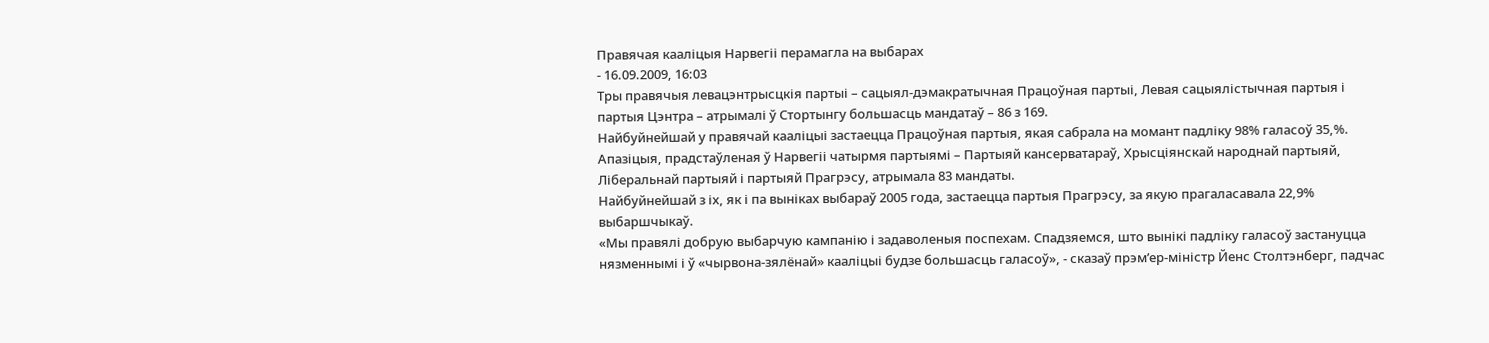Правячая кааліцыя Нарвегіі перамагла на выбарах
- 16.09.2009, 16:03
Тры правячыя левацэнтрысцкія партыі – сацыял-дэмакратычная Працоўная партыі, Левая сацыялістычная партыя і партыя Цэнтра – атрымалі ў Стортынгу большасць мандатаў – 86 з 169.
Найбуйнейшай у правячай кааліцыі застаецца Працоўная партыя, якая сабрала на момант падліку 98% галасоў 35,%.
Апазіцыя, прадстаўленая ў Нарвегіі чатырмя партыямі – Партыяй кансерватараў, Хрысціянскай народнай партыяй, Ліберальнай партыяй і партыяй Прагрэсу, атрымала 83 мандаты.
Найбуйнейшай з іх, як і па выніках выбараў 2005 года, застаецца партыя Прагрэсу, за якую прагаласавала 22,9% выбаршчыкаў.
«Мы правялі добрую выбарчую кампанію і задаволеныя поспехам. Спадзяемся, што вынікі падліку галасоў застануцца нязменнымі і ў «чырвона-зялёнай» кааліцыі будзе большасць галасоў», - сказаў прэм’ер-міністр Йенс Столтэнберг, падчас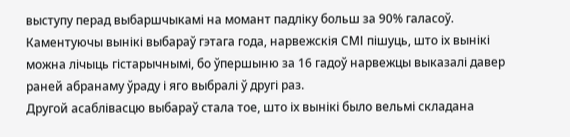выступу перад выбаршчыкамі на момант падліку больш за 90% галасоў.
Каментуючы вынікі выбараў гэтага года, нарвежскія СМІ пішуць, што іх вынікі можна лічыць гістарычнымі, бо ўпершыню за 16 гадоў нарвежцы выказалі давер раней абранаму ўраду і яго выбралі ў другі раз.
Другой асаблівасцю выбараў стала тое, што іх вынікі было вельмі складана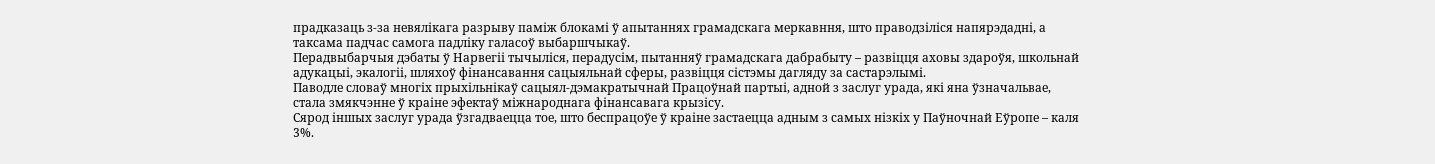прадказаць з-за невялікага разрыву паміж блокамі ў апытаннях грамадскага меркавння, што праводзіліся напярэдадні, а таксама падчас самога падліку галасоў выбаршчыкаў.
Перадвыбарчыя дэбаты ў Нарвегіі тычыліся, перадусім, пытанняў грамадскага дабрабыту – развіцця аховы здароўя, школьнай адукацыі, экалогіі, шляхоў фінансавання сацыяльнай сферы, развіцця сістэмы дагляду за састарэлымі.
Паводле словаў многіх прыхільнікаў сацыял-дэмакратычнай Працоўнай партыі, адной з заслуг урада, які яна ўзначальвае, стала змякчэнне ў краіне эфектаў міжнароднага фінансавага крызісу.
Сярод іншых заслуг урада ўзгадваецца тое, што беспрацоўе ў краіне застаецца адным з самых нізкіх у Паўночнай Еўропе – каля 3%.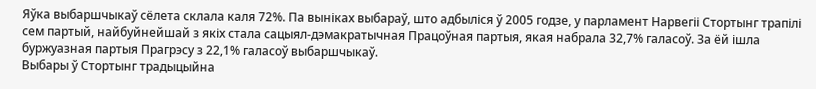Яўка выбаршчыкаў сёлета склала каля 72%. Па выніках выбараў, што адбыліся ў 2005 годзе, у парламент Нарвегіі Стортынг трапілі сем партый, найбуйнейшай з якіх стала сацыял-дэмакратычная Працоўная партыя, якая набрала 32,7% галасоў. За ёй ішла буржуазная партыя Прагрэсу з 22,1% галасоў выбаршчыкаў.
Выбары ў Стортынг традыцыйна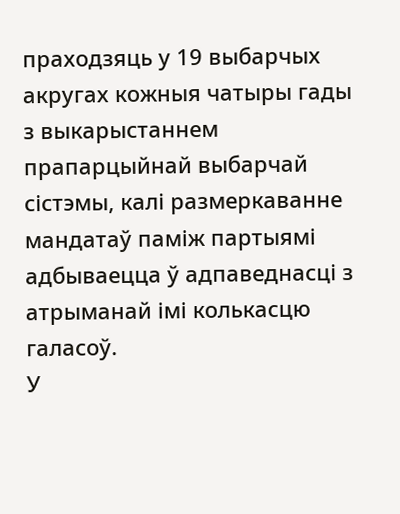праходзяць у 19 выбарчых акругах кожныя чатыры гады з выкарыстаннем прапарцыйнай выбарчай сістэмы, калі размеркаванне мандатаў паміж партыямі адбываецца ў адпаведнасці з атрыманай імі колькасцю галасоў.
У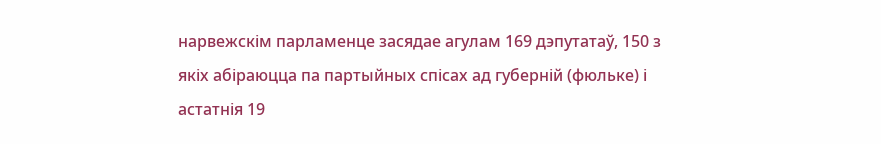нарвежскім парламенце засядае агулам 169 дэпутатаў, 150 з якіх абіраюцца па партыйных спісах ад губерній (фюльке) і астатнія 19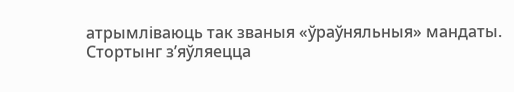атрымліваюць так званыя «ўраўняльныя» мандаты.
Стортынг з’яўляецца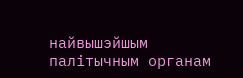найвышэйшым палітычным органам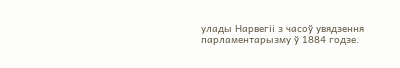улады Нарвегіі з часоў увядзення парламентарызму ў 1884 годзе.